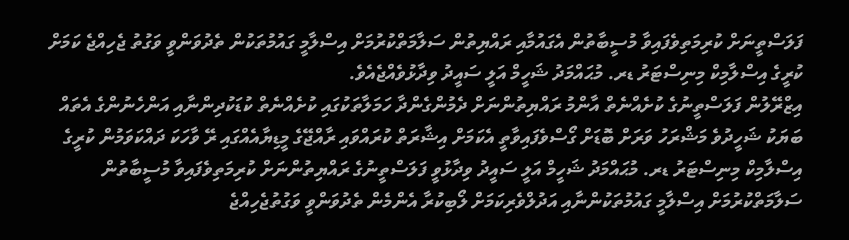ފަލަސްތީނަށް ކުރިމަތިވެފައިވާ މުސީބާތުން އެގައުމާއި ރައްޔިތުން ސަލާމަތްކުރުމަށް އިސްލާމީ ގައުމުތަކުން ތެދުވަންވީ ވަގުތު ޖެހިއްޖެ ކަމަށް ކުރީގެ އިސްލާމިކް މިނިސްޓަރު ޑރ. މުޙައްމަދު ޝަހީމް އަލީ ސައީދު ވިދާޅުވެއްޖެއެވެ.
އިޒްރޭލުން ފަލަސްތީނުގެ ކުށެއްނެތް އާންމު ރައްޔިތުންނަށް ދެމުންގެންދާ ހަމަލާތަކުގައި ކުށެއްނެތް ކުޑަކުދިންނާއި އަންހެނުންގެ އެތައް ބަޔަކު ޝަހީދުވެ މަޝްރަހު ވަރަށް ބޮޑަށް ގޯސްވެފައިވާތީ އެކަމަށް އިޝާރަތް ކުރައްވައި ރާއްޖޭގެ މީޑިޔާއެއްގައި ރޭ ވާހަކަ ދައްކަވަމުން ކުރީގެ އިސްލާމިކް މިނިސްޓަރު ޑރ. މުޙައްމަދު ޝަހީމް އަލީ ސައީދު ވިދާޅުވީ ފަލަސްތީނުގެ ރައްޔިތުންނަށް ކުރިމަތިވެފައިވާ މުސީބާތުން ސަލާމަތްކުރުމަށް އިސްލާމީ ގައުމުތަކުންނާއި އަދުލްވެރިކަމަށް ލޯބިކުރާ އެންމެން ތެދުވަންވީ ވަގުތުޖެހިއްޖެ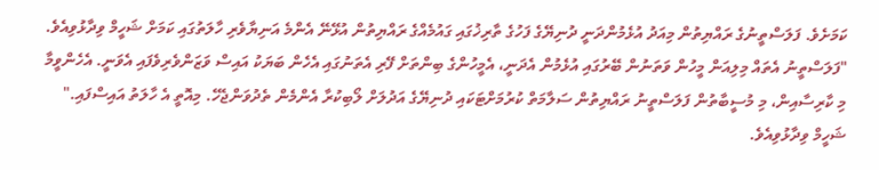ކަމަށެވެ. ފަލަސްތީނުގެ ރައްޔިތުން މިއަދު އުޅެމުންދަނީ ދުނިޔޭގެ ފަހުގެ ތާރިޚުގައި ގައުމެއްގެ ރައްޔިތުން އުޅޭނޭ އެންމެ އަނިޔާވެރި ހާލަތުގައި ކަމަށް ޝަހީމް ވިދާޅުވިއެވެ.
"ފަލަސްތީނު އެތައް މިލިއަން މީހުން ވަތަނުން ބޭރުގައި އުޅެމުން އެދަނީ، އެމީހުންގެ ބިންތަށް ފޭރި އެތަނުގައި އެހެން ބަޔަކު އައިސް ވަޒަންވެރިވެފައި އެވަނީ. އެހެންވީމާ މި ކާރިސާއިން، މި މުސީބާތުން ފަލަސްތީނު ރައްޔިތުން ސަލާމަތް ކުރުމަށްޓަކައި ދުނިޔޭގެ އަދުލަށް ލޯބިކުރާ އެންމެން ތެދުވަންޖެހޭ. މިއޮތީ އެ ހާލަތު އައިސްފައި." ޝަހީމް ވިދާޅުވިއެވެ.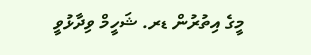މީގެ އިތުރުން ޑރ. ޝަހީމް ވިދާޅުވީ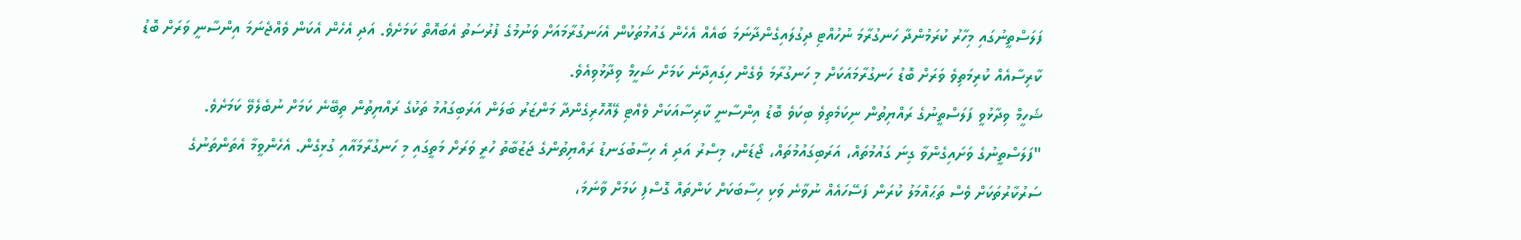ފަލަސްތީނުގައި މިހާރު ކުރަމުންދާ ހަނގުރާމަ ނުހުއްޓި ދިގުލައިގެންދާނަމަ ބައެއް އެހެން ގައުމުތަކުން އެހަނގުރާމައަށް ވަނުމުގެ ފުރުސަތު އެބައޮތް ކަމަށެވެ. އަދި އެހެން އެކަން ވެއްޖެނަމަ އިންސާނީ ވަރަށް ބޮޑު ކާރިސާއެއް ކުރިމަތިވެ ވަރަށް ބޮޑު ހަނގުރާމައަކަށް މި ހަނގުރާމަ ވެގެން ހިގައިދާނެ ކަމަށް ޝަހީމް ވިދާޅުވިއެވެ.
ޝަހީމް ވިދާޅުވީ ފަލަސްތީނުގެ ރައްޔިތުން ނިކަމެތިވެ ބިކަވެ ބޮޑު އިންސާނީ ކާރިސާއަކަށް ވެއްޓި ލޭއޮހޮރިގެންދާ މަންޒަރު ބަލަން އަރަބިގައުމު ތަކުގެ ރައްޔިތުން ތިބޭނެ ކަމަށް ނުބެލެވޭ ކަމަށެވެ.
"ފަލަސްތީނުގެ ވަށައިގެންވާ ގިނަ ގައުމުތައް، އަރަބިގައުމުތައް، ޖޯޑަން، މިސްރު އަދި އެ ހިސާބުގަނޑު ރައްޔިތުންގެ ޖަޒުބާތު ހުރީ ވަރަށް މަތީގައި މި ހަނގުރާމައާއި ގުޅިގެން. އެހެންވީމާ އެތަންތަނުގެ ސަރުކާރުތަކަށް ވެސް ތަޙައްމަލު ކުރަން ފަސޭހައެއް ނުވާނެ ވަކި ހިސާބަކަށް ކަންތައް ގޮސްފި ކަމަށް ވާނަމަ،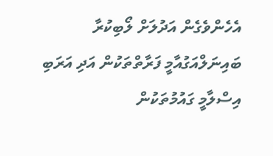އެހެންވެގެން އަދުލަށް ލޯބިކުރާ ބައިނަލްއަގުއާމީ ފަރާތްތަކުން އަދި އަރަބި އިސްލާމީ ގައުމުތަކުން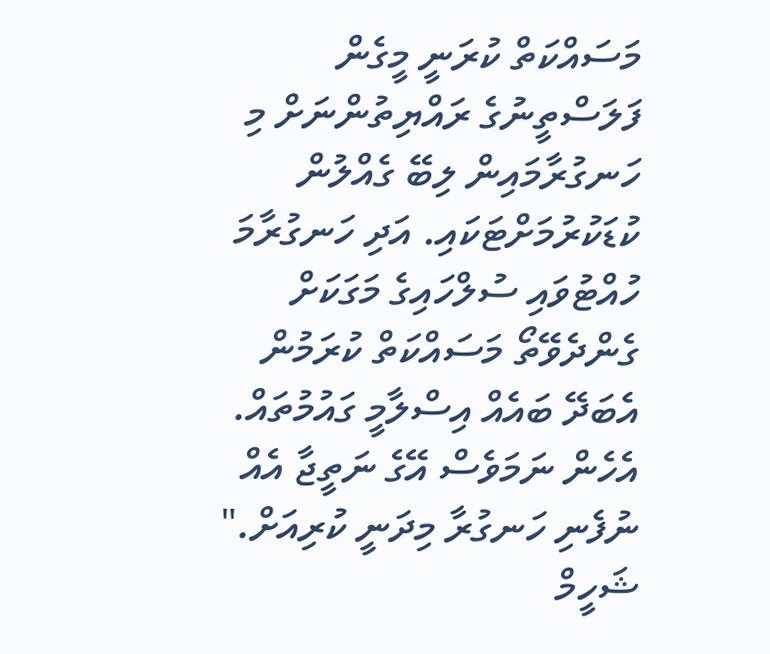މަސައްކަތް ކުރަނީ މީގެން ފަލަސްތީނުގެ ރައްޔިތުންނަށް މި ހަނގުރާމައިން ލިބޭ ގެއްލުން ކުޑަކުރުމަށްޓަކައި. އަދި ހަނގުރާމަ ހުއްޓުވައި ސުލްހައިގެ މަގަކަށް ގެންދެވޭތޯ މަސައްކަތް ކުރަމުން އެބަދޭ ބައެއް އިސްލާމީ ގައުމުތައް. އެހެން ނަމަވެސް އޭގެ ނަތީޖާ އެއް ނުފެނި ހަނގުރާ މިދަނީ ކުރިއަށް." ޝަހީމް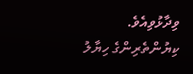ވިދާޅުވިއެވެ.
ކިޔުންތެރިންގެ ހިޔާލު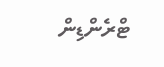ޓްރެންޑިން